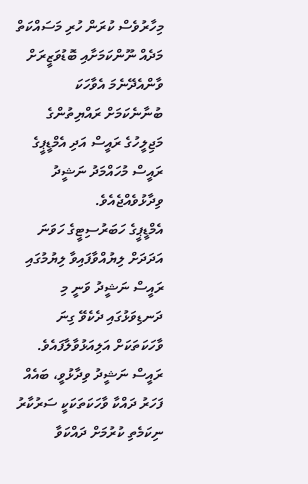މިހާރުވެސް ކުރަން ހުރި މަސައްކަތް މަދެއް ނޫންކަމަށާއި ބޮޑުވަޒީރަށް ވާންއެދޭނެމަ އެވާހަކަ ބުނާނެކަމަށް ރައްޔިތުންގެ މަޖިލީހުގެ ރައީސް އަދި އެމްޑީޕީގެ ރައީސް މުހައްމަދު ނަޝީދު ވިދާޅުވެއްޖެއެވެ.
އެމްޑީޕީގެ ހަބަރުސިޓީގެ ހަވަނަ އަދަދަށް ލިޔުއްވާފައިވާ ލިޔުމުގައި ރައީސް ނަޝީދު ވަނީ މި ދަނޑިވަޅުގައި ދެކެވޭ ގިނަ ވާހަކަތަކަށް އަލިއަޅުވާލާފައެވެ. ރައީސް ނަޝީދު ވިދާޅުވީ، ބައެއް ފަހަރު ދައްކާ ވާހަކަތަކަކީ ސަރުކާރު ނިކަމެތި ކުރުމަށް ދައްކަވާ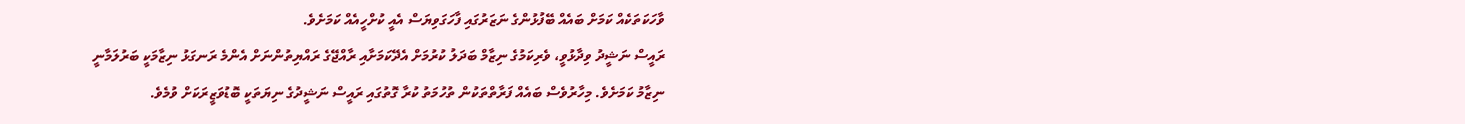ވާހަކަތަކެއް ކަމަށް ބައެއް ބޭފުޅުންގެ ނަޒަރުގައި ފާހަގަވިޔަސް އެއީ ކުށްހީއެއް ކަމަށެވެ.
ރައީސް ނަޝީދު ވިދާޅުވީ، ވެރިކަމުގެ ނިޒާމް ބަދަލު ކުރުމަށް އެދޭކަމަށާއި ރާއްޖޭގެ ރައްޔިތުންނަށް އެންމެ ރަނގަޅު ނިޒާމަކީ ބަރުލަމާނީ ނިޒާމު ކަމަށެވެ. މިހާރުވެސް ބައެއް ފަރާތްތަކުން ތުހުމަތު ކުރާ ގޮތުގައި ރައީސް ނަޝީދުގެ ނިޔަތަކީ ބޮޑުވަޒީރަކަށް ވުމެވެ.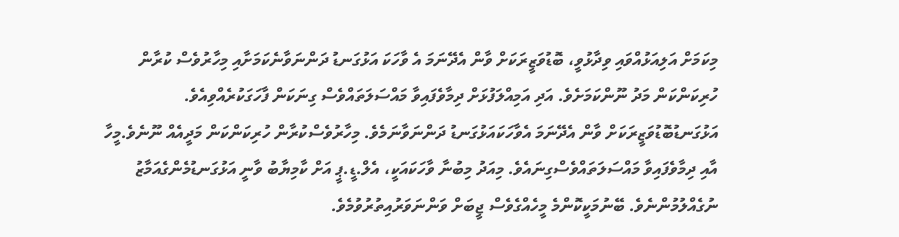މިކަމަށް އަލިއަޅުއްވައި ވިދާޅުވީ، ބޮޑުވަޒީރަކަށް ވާން އެދޭނަމަ އެ ވާހަކަ އަޅުގަނޑު ދަންނަވާނެކަމަށާއި މިހާރުވެސް ކުރާން ހުރިކަންކަން މަދު ނޫންކަމަށެވެ. އަދި އަމިއްލަފުޅަށް ދިމާވެފައިވާ މައްސަލަތައްވެސް ގިނަކަން ފާހަގަކުރެއްވިއެވެ.
އަޅުގަނޑުބޮޑުވަޒީރަކަށް ވާން އެދޭނަމަ އެވާހަކައަޅުގަނޑު ދަންނަވާނަމެވެ. މިހާރުވެސްކުރާން ހުރިކަންކަން މަދީއެއް ނޫނެވެ.މީހާ އާއި ދިމާވެފައިވާ މައްސަލަތައްވެސްގިނައެވެ. މިއަދު މިބުނާ ވާހަކައަކީ، އެލް.ޑީ.ޕީ އަށް ކާމިޔާބު ވާނީ އަޅުގަނޑުމެންގެއަމާޒު ނުގެއްލުމުންނެވެ. ބޭނުމަކީކޮންމެ މީހެއްގެވެސް ޖީބަށް ވަންނަވަރުއިތުރުވުމެވެ.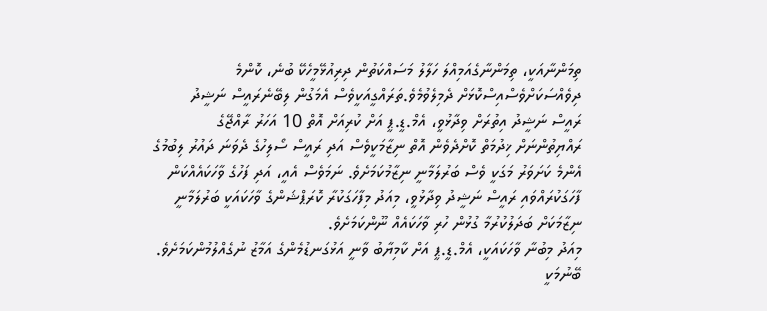ތިމަންނާއަކީ، ތިމަންނާގެއަމިއްލަ ހަލާލު މަސައްކަތުން ދިރިއުޅޭމީހެކޭ ބުނެ، ކޮންމެ ދިވެއްސަކަށްވެސްއިސްކޮޅަށް ދެމިލެވުމެވެ.ތަރައްގީއަކީވެސް އެމަގުން ލިބޭނެރައީސް ނަޝީދު
ރައީސް ނަޝީދު އިތުރަށް ވިދާޅުވީ، އެމް.ޑީ.ޕީ އަށް ކުރިއަށް އޮތް 10 އަހަރު ރާއްޖޭގެ ރައްޔިތުންނަށް ޚިދުމަތް ކޮށްދެވެން އޮތް ނިޒާމަކީވެސް އަދި ރައީސް ސޯލިހުގެ ދެވަނަ ދައުރު ލިބުމުގެ އެންމެ ކަށަވަރު މަގަކީ ވެސް ބަރުލަމާނީ ނިޒާމުކަމަށެވެ. ނަމަވެސް އެއީ، އަދި ފަހުގެ ވާހަކައެއްކަން ފާހަގަކުރައްވައި ރައީސް ނަޝީދު ވިދާޅުވީ، މިއަދު މިފާހަގަކުރާ ކޮރަޕްޝަންގެ ވާހަކައަކީ ބަރުލަމާނީ ނިޒާމަކަށް ބަދަލުކުރުމާ ގުޅުން ހުރި ވާހަކައެއް ނޫންކަމަށެވެ.
މިއަދު މިބުނާ ވާހަކައަކީ، އެމް.ޑީ.ޕީ އަށް ކާމިޔާބު ވާނީ އަޅުގަނޑުމެންގެ އަމާޒު ނުގެއްލުމުންކަމަށެވެ. ބޭނުމަކީ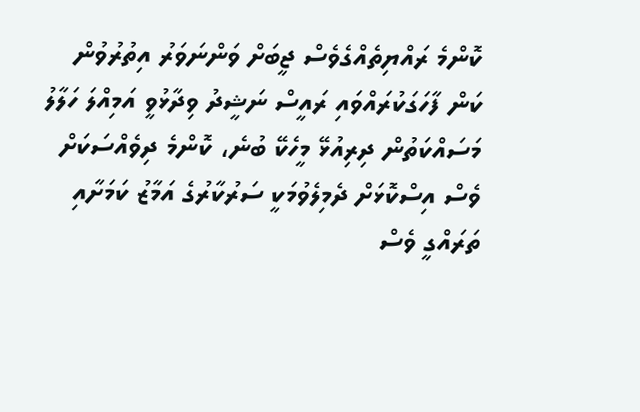ކޮންމެ ރައްޔިތެއްގެވެސް ޖީބަށް ވަންނަވަރު އިތުރުވުން ކަން ފާހަގަކުރައްވައި ރައީސް ނަޝީދު ވިދާޅުވީ އަމިއްލަ ހަލާލު މަސައްކަތުން ދިރިއުޅޭ މީހެކޭ ބުނެ، ކޮންމެ ދިވެއްސަކަށް ވެސް އިސްކޮޅަށް ދެމިލެވުމަކީ ސަރުކާރުގެ އަމާޒު ކަމަށާއި ތަރައްގީ ވެސް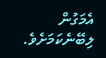އެމަގުން ލިބޭނެކަމަށެވެ.